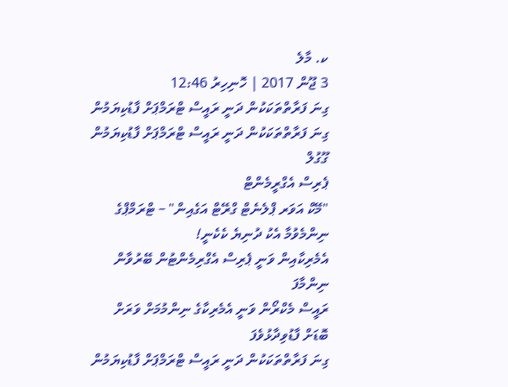ކ. މާލެ
3 ޖޫން 2017 | ހޮނިހިރު 12:46
ގިނަ ފަރާތްތަކަކުން ދަނީ ރައީސް ޓްރަމްޕަށް ފާޑުކިޔަމުން
ގިނަ ފަރާތްތަކަކުން ދަނީ ރައީސް ޓްރަމްޕަށް ފާޑުކިޔަމުން
ގޫގުލް
ޕެރިސް އެގްރީމެންޓް
"މޭކް އަވަރ ޕްލެނެޓް ގްރޭޓް އަގެއިން" – ޓްރަމްޕްގެ ނިންމެވުމާ އެކު ދުނިޔެ ކެކެނީ!
އެމެރިކާއިން ވަނީ ޕެރިސް އެގްރިމެންޓުން ބޭރުވާން ނިންމާފަ
ރައީސް މެކްރޯން ވަނީ އެމެރިކާގެ ނިންމުމަށް ވަރަށް ބޮޑަށް ފާޑުވިދާޅުވެފަ
ގިނަ ފަރާތްތަކަކުން ދަނީ ރައީސް ޓްރަމްޕަށް ފާޑުކިޔަމުން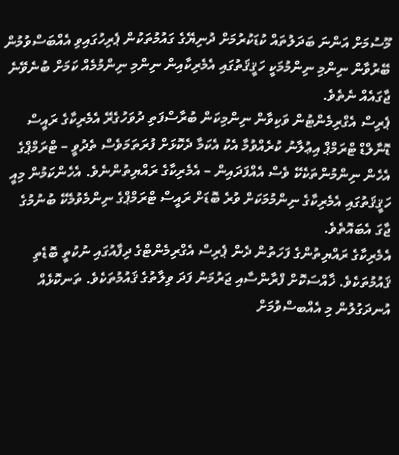މޫސުމަށް އަންނަ ބަދަލުތައް ކުޑަކުރުމަށް ދުނިޔޭގެ ގައުމުތަކުން ޕެރިހުގައިވި އެއްބަސްވުމުން ބޭރުވާން ނިންމި ނިންމުމަކީ ހަޤީޤަތުގައި އެމެރިކާއިން ނިންމި ނިންމުމެއް ކަމަށް ބުނެވޭނެ ޖާގައެއް ނެތެވެ.
ޕެރިސް އެގްރިމެންޓުން ވަކިވާން ނިންމިކަން ބުރާސްފަތި ދުވަހުގެރޭ އެމެރިކާގެ ރައީސް ޑޮނާލްޑް ޓްރަމްޕް އިޢުލާނު ކުރެއްވުމާ އެކު އެކަމާ ދެކޮޅަށް ފުރަތަމަވެސް ތެދުވީ – ޓްރަމްޕްގެ އެހެން ނިންމުންތަކެކޭ ވެސް އެއްފަދައިން – އެމެރިކާގެ ރައްޔިތުންނެވެ. އެހެންކަމުން މިއީ ހަޤީޤަތުގައި އެމެރިކާގެ ނިންމުމަކަށް ވުރެ ބޮޑަށް ރައީސް ޓްރަމްޕްގެ ނިންމެވުމެކޭ ބުނުމުގެ ޖާގަ އެބައޮތެވެ.
އެމެރިކާގެ ރައްޔިތުންގެ ފަހަތުން ދެން ޕެރިސް އެގްރިމެންޓްގެ ދިފާއުގައި ނުކުތީ ބޮޑެތި ޤައުމުތަކެވެ. ޚާއްސަކޮށް ފްރާންސާއި ޖަރުމަނު ފަދަ ވިލާތުގެ ޤައުމުތަކެވެ. ތަނކޮޅެއް އުނދަގުލުން މި އެއްބސްވުމަށް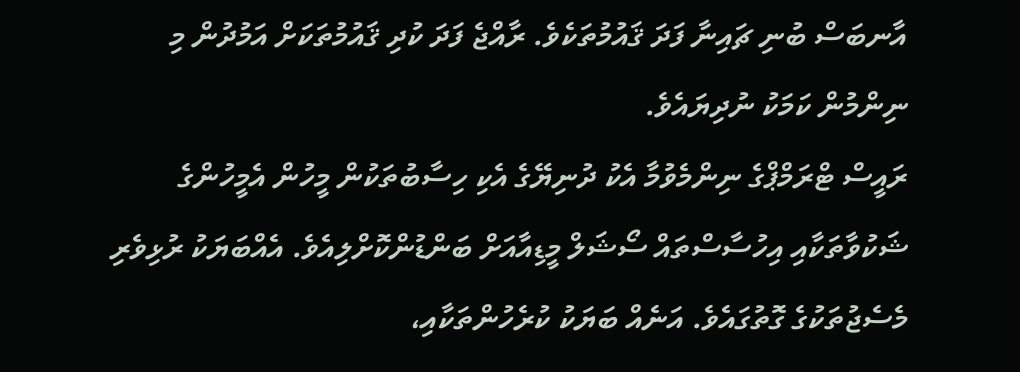އާނބަސް ބުނި ޗައިނާ ފަދަ ޤައުމުތަކެވެ. ރާއްޖެ ފަދަ ކުދި ޤައުމުތަކަށް އަމުދުން މި ނިންމުން ކަމަކު ނުދިޔައެވެ.
ރައީސް ޓްރަމްޕްގެ ނިންމެވުމާ އެކު ދުނިޔޭގެ އެކި ހިސާބުތަކުން މީހުން އެމީހުންގެ ޝަކުވާތަކާއި އިހުސާސްތައް ސޯޝަލް މީޑިއާއަށް ބަންޑުންކޮށްލިއެވެ. އެއްބަޔަކު ރުޅިވެރި މެސެޖުތަކުގެ ގޮތުގައެވެ. އަނެއް ބަޔަކު ކުރެހުންތަކާއި،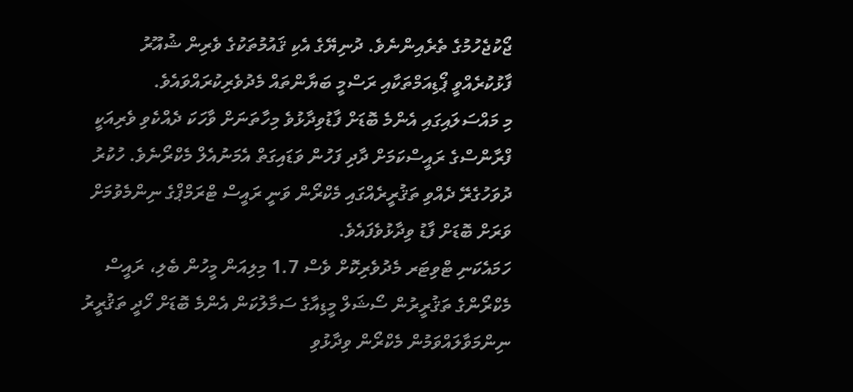ޖޯކުޖެހުމުގެ ތެރެއިންނެވެ. ދުނިޔޭގެ އެކި ޤައުމުތަކުގެ ވެރިން ޝުއޫރު ފާޅުކުރެއްވީ ޕޯޑިއަމްތަކާއި ރަސްމީ ބަޔާންތައް މެދުވެރިކުރައްވައެވެ.
މި މައްސަލައިގައި އެންމެ ބޮޑަށް ފާޑުވިދާޅުވެ މިހާތަނަށް ވާހަކަ ދެއްކެވި ވެރިއަކީ ފްރާންސްގެ ރައީސްކަމަށް ދާދި ފަހުން ވަޑައިގަތް އެމަނުއެލް މެކްރޯނެވެ. ހުކުރު ދުވަހުގެރޭ ދެއްވި ތަޤުރީރެއްގައި މެކްރޯން ވަނީ ރައީސް ޓްރަމްޕްގެ ނިންމެވުމަށް ވަރަށް ބޮޑަށް ފާޑު ވިދާޅުވެފައެވެ.
ހަމައެކަނި ޓްވިޓަރ މެދުވެރިކޮށް ވެސް 1.7 މިލިއަން މީހުން ބެލި، ރައީސް މެކްރޯންގެ ތަޤުރީރުން ސޯޝަލް މީޑިއާގެ ސަމާލުކަން އެންމެ ބޮޑަށް ހޯދީ ތަޤުރީރު ނިންމަވާލައްވަމުން މެކްރޯން ވިދާޅުވި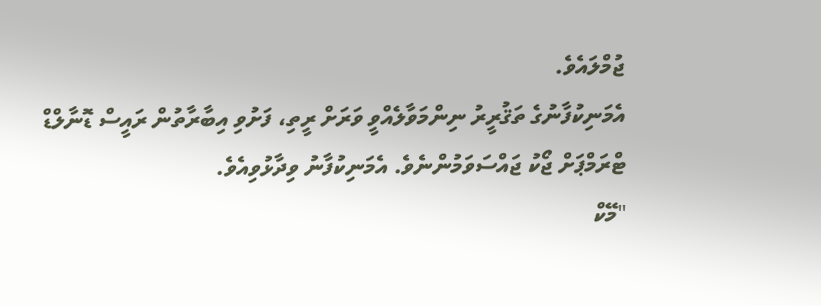ޖުމްލައެވެ.
އެމަނިކުފާނުގެ ތަޤުރީރު ނިންމަވާލެއްވީ ވަރަށް ރީތި، ފަށުވި އިބާރާތުން ރައީސް ޑޮނާލްޑް ޓްރަމްޕަށް ޖޯކު ޖައްސަވަމުންނެވެ. އެމަނިކުފާނު ވިދާޅުވިއެވެ.
"މޭކް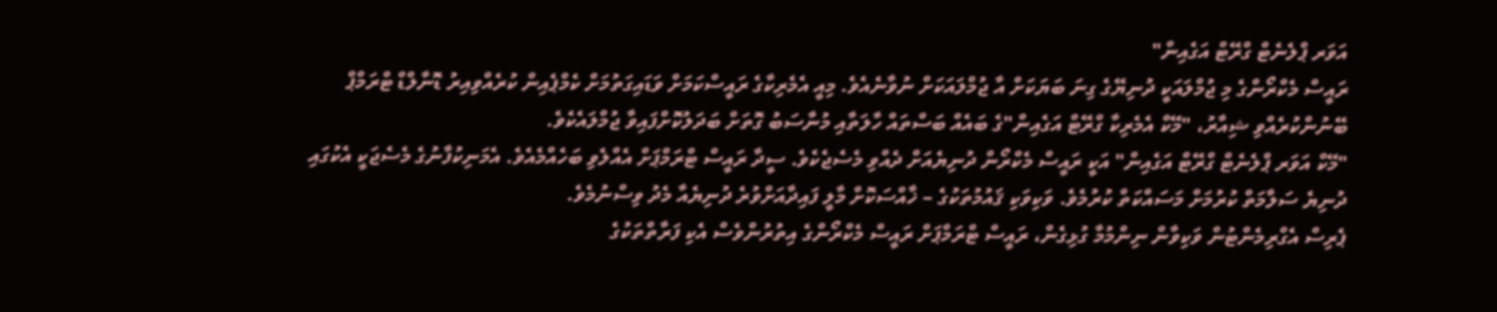އަވަރ ޕްލެނެޓް ގްރޭޓް އަގެއިން"
ރައީސް މެކްރޯންގެ މި ޖުމްލައަކީ ދުނިޔޭގެ ގިނަ ބަޔަކަށް އާ ޖުމްލައަކަށް ނުވާނެއެވެ. މިއީ އެމެރިކާގެ ރައީސްކަމަށް ވަޑައިގަތުމަށް ކެމްޕެއިން ކުރެއްވިއިރު ޑޮނާލްޑް ޓްރަމްޕް ބޭނުންކުރެއްވި ޝިއާރު، "މޭކް އެމެރިކާ ގްރޭޓް އަގެއިން"ގެ ބައެއް ބަސްތައް ހާލަތާއި މުނާސަބު ގޮތަށް ބަދަލުކޮށްފައިވާ ޖުމްލައެކެވެ.
"މޭކް އަވަރ ޕްލެނެޓް ގްރޭޓް އަގެއިން" އަކީ ރައީސް މެކްރޯން ދުނިޔެއަށް ދެއްވި މެސެޖެކެވެ. ސީދާ ރައީސް ޓްރަމްޕަށް އެއްލެވި ބަހެއްމެއެވެ. އެމަނިކުފާނުގެ މެސެޖަކީ އެކުގައި ދުނިޔެ ސަލާމަތް ކުރުމަށް މަސައްކަތް ކުރުމެވެ. ވަކިވަކި ޤައުމުތަކުގެ – ޚާއްސަކޮށް މާލީ ފައިދާއަށްވުރެ ދުނިޔެއާ މެދު ވިސްނުމެވެ.
ޕެރިސް އެގްރިމެންޓުން ވަކިވާން ނިންމުމާ ގުޅިގެން، ރައީސް ޓްރަމްޕަށް ރައީސް މެކްރޯންގެ އިތުރުންވެސް އެކި ފަރާތްތަކުގެ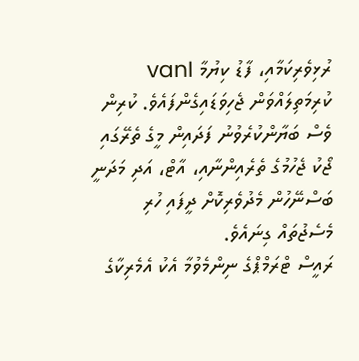ރުޅިވެރިކަމާއި، ފާޑު ކިޔުމާ vanI ކުރިމަތިލައްވަން ޖެހިވަޑައިގެންފައެވެ. ކުރިން ވެސް ބަޔާންކުރެވުނު ފަދައިން މީގެ ތެރޭގައި ޖޯކު ޖެހުމުގެ ތެރެއިންނާއި، އާޓް، އަދި މަދަނީ ބަސްނޭހުން މެދުވެރިކޮށް ދީފައި ހުރި މެސެޖުތައް ގިނައެވެ.
ރައީސް ޓްރަމްޕްގެ ނިންމެވުމާ އެކު އެމެރިކާގެ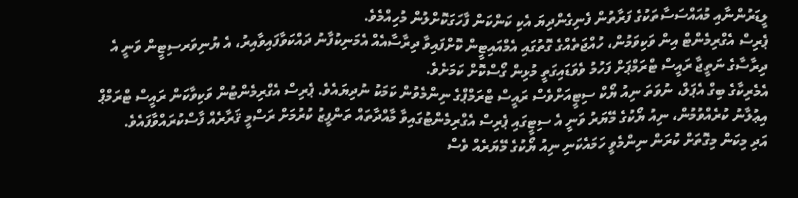ލީޑަރުންނާއި މުއައްސަސާތަކުގެ ފަރާތުން ފެނިގެންދިޔަ އެކި ކަންކަން ފާހަގަކޮށްލުން މުހިއްމެވެ.
ޕެރިސް އެގްރިމެންޓް އިން ވަކިވަމުން، ހުއްޖަތެއްގެ ގޮތުގައި އެމްއައިޓީން ކޮށްފައިވާ ދިރާސާއެއް އެމަނިކުފާނު ދައްކަވާފައިވާއިރު، އެ ޔުނިވަރސިޓީން ވަނީ އެ ދިރާސާގެ ނަތީޖާ ރައީސް ޓްރަމްޕަށް ފަހުމު ވެވަޑައިގަތީ މުޅިން ގޯސްކޮށް ކަމަށެވެ.
އެމެރިކާގެ ބިގް އެޕަލް، ނުވަތަ ނިއު ޔޯކް ސިޓީއަށްވެސް ރައީސް ޓްރަމްޕްގެ ނިންމެވުން ކަމަކު ނުދިޔައެވެ. ޕެރިސް އެގްރިމެންޓުން ވަކިވާކަން ރައީސް ޓްރަމްޕް އިޢުލާނު ކުރެއްވުމުން، ނިއު ޔޯކުގެ މޭޔަރު ވަނީ އެ ސިޓީގައި ޕެރިސް އެގްރިމެންޓުގައިވާ މާއްދާތައް ތަންފީޒު ކުރުމަށް ރަސްމީ ޤަރާރެއް ފާސްކުރައްވާފައެވެ.
އަދި މިކަން މިގޮތަށް ކުރަން ނިންމެވީ ހަމައެކަނި ނިއު ޔޯކުގެ މޭޔަރެއް ވެސް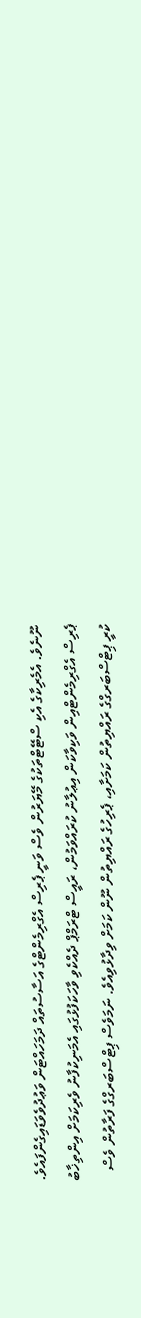ނޫނެވެ. އެމެރިކާގެ އެކި ސްޓޭޓްތަކުގެ މޭޔަރުން ވެސް ވަނީ ޕެރިސް އެގްރިމެންޓްގެ އަސާސުތައް ދަމަހައްޓަން ވަޢުދުވެވަޑައިގެންފައެވެ.
ޕެރިސް އެގްރިމެންޓްއިން ވަކިވާކަން އިޢުލާނު ކުރައްވަމުން، ރައީސް ޓްރަމްޕް ދެއްކެވި ވާހަކަފުޅުގައި އެމަނިކުފާނު ވެރިކަމަށް އިންތިޚާބު ކުރީ ޕިޓްސްބަރގްގެ ރައްޔިތުން ކަމަށާއި، ޕެރިހުގެ ރައްޔިތުން ނޫން ކަމަށް ވިދާޅުވިއެވެ. ނަމަވެސް ޕިޓްސްބަރގްގެ ފަރާތުން ވެސް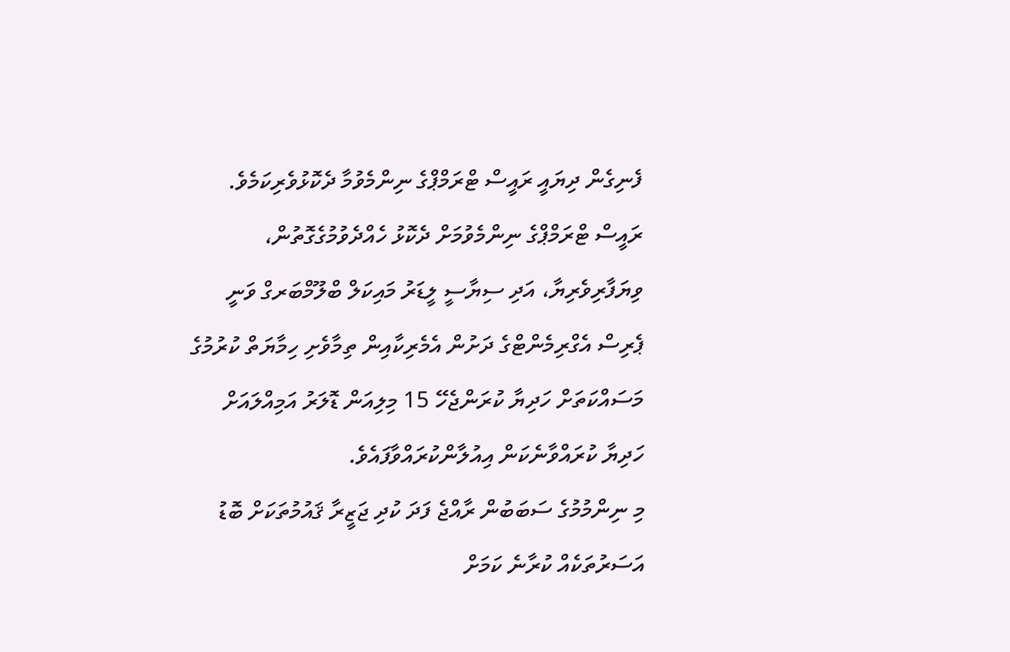ފެނިގެން ދިޔައީ ރައީސް ޓްރަމްޕްގެ ނިންމެވުމާ ދެކޮޅުވެރިކަމެވެ.
ރައީސް ޓްރަމްޕްގެ ނިންމެވުމަށް ދެކޮޅު ހެއްދެވުމުގެގޮތުން، ވިޔަފާރިވެރިޔާ، އަދި ސިޔާސީ ލީޑަރު މައިކަލް ބްލޫމްބަރގް ވަނީ ޕެރިސް އެގްރިމެންޓްގެ ދަށުން އެމެރިކާއިން ތިމާވެށި ހިމާޔަތް ކުރުމުގެ މަސައްކަތަށް ހަދިޔާ ކުރަންޖެހޭ 15 މިލިއަން ޑޮލަރު އަމިއްލައަށް ހަދިޔާ ކުރައްވާނެކަން އިއުލާންކުރައްވާފައެވެ.
މި ނިންމުމުގެ ސަބަބުން ރާއްޖެ ފަދަ ކުދި ޖަޒީރާ ޤައުމުތަކަށް ބޮޑު އަސަރުތަކެއް ކުރާނެ ކަމަށް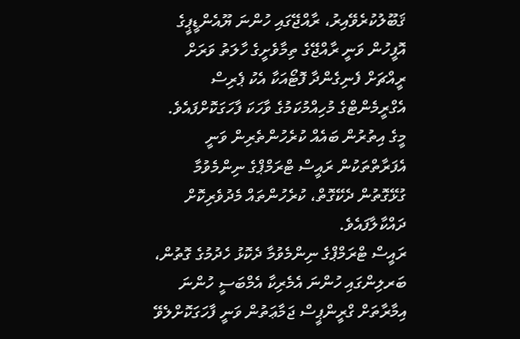ޤަބޫލުކުރެވޭއިރު، ރާއްޖޭގައި ހުންނަ ޔޫއެންޑީޕީގެ އޮފީހުން ވަނީ ރާއްޖޭގެ ތިމާވެށީގެ ހާލަތު ވަރަށް ރީއްޗަށް ފެނިގެންދާ ފޮޓޯއަކާ އެކު ޕެރިސް އެގްރީމެންޓްގެ މުހިއްމުކަމުގެ ވާހަކަ ފާހަގަކޮށްފައެވެ.
މީގެ އިތުރުން ބައެއް ކުރެހުންތެރިން ވަނީ އެފަރާތްތަކުން ރައީސް ޓްރަމްޕްގެ ނިންމެވުމާ ގުޅޭގޮތުން ދެކޭގޮތް، ކުރެހުންތައް މެދުވެރިކޮށް ދައްކާލާފައެވެ.
ރައީސް ޓްރަމްޕްގެ ނިންމެވުމާ ދެކޮޅު ހެދުމުގެ ގޮތުން، ބަރލިންގައި ހުންނަ އެމެރިކާ އެމްބަސީ ހުންނަ އިމާރާތަށް ގްރީންޕީސް ޖަމާޢަތުން ވަނީ ފާހަގަކޮށްލެވޭ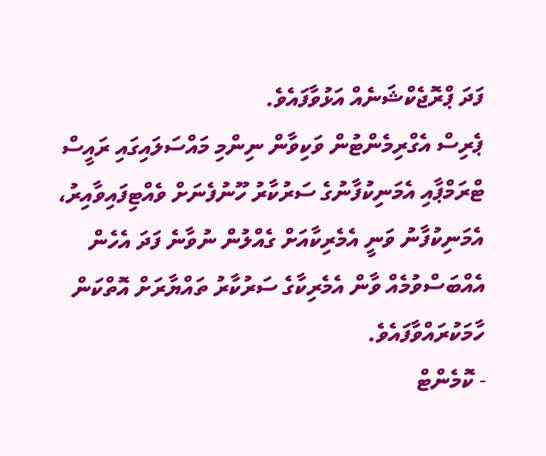ފަދަ ޕްރޮޖެކްޝަނެއް އަޅުވާފައެވެ.
ޕެރިސް އެގްރިމެންޓުން ވަކިވާން ނިންމި މައްސަލައިގައި ރައީސް ޓްރަމްޕާއި އެމަނިކުފާނުގެ ސަރުކާރު ހޫނުފެނަށް ވެއްޓިފައިވާއިރު، އެމަނިކުފާނު ވަނީ އެމެރިކާއަށް ގެއްލުން ނުވާނެ ފަދަ އެހެން އެއްބަސްވުމެއް ވާން އެމެރިކާގެ ސަރުކާރު ތައްޔާރަށް އޮތްކަން ހާމަކުރައްވާފައެވެ.
- ކޮމެންޓް